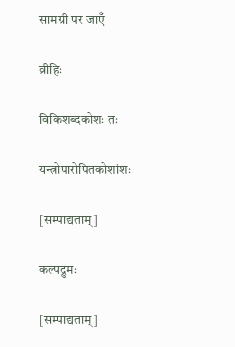सामग्री पर जाएँ

व्रीहिः

विकिशब्दकोशः तः

यन्त्रोपारोपितकोशांशः

[सम्पाद्यताम्]

कल्पद्रुमः

[सम्पाद्यताम्]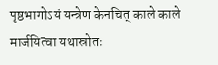पृष्ठभागोऽयं यन्त्रेण केनचित् काले काले मार्जयित्वा यथास्रोतः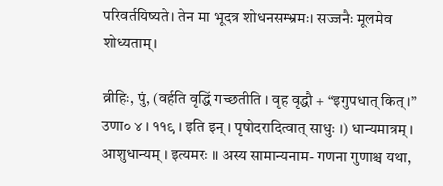परिवर्तयिष्यते। तेन मा भूदत्र शोधनसम्भ्रमः। सज्जनैः मूलमेव शोध्यताम्।

व्रीहिः, पुं, (वर्हति वृद्धिं गच्छतीति । वृह वृद्धौ + “इगुपधात् कित् ।” उणा० ४ । ११९ । इति इन् । पृषोदरादित्वात् साधुः ।) धान्यमात्रम् । आशुधान्यम् । इत्यमरः ॥ अस्य सामान्यनाम- गणना गुणाश्च यथा,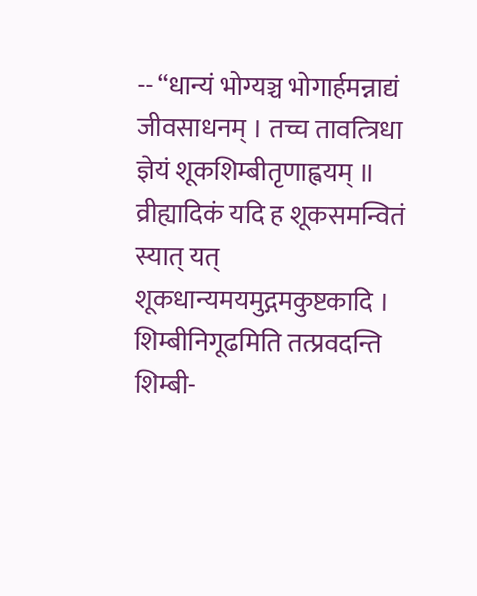-- “धान्यं भोग्यञ्च भोगार्हमन्नाद्यं जीवसाधनम् । तच्च तावत्त्रिधा ज्ञेयं शूकशिम्बीतृणाह्वयम् ॥ व्रीह्यादिकं यदि ह शूकसमन्वितं स्यात् यत् शूकधान्यमयमुद्गमकुष्टकादि । शिम्बीनिगूढमिति तत्प्रवदन्ति शिम्बी-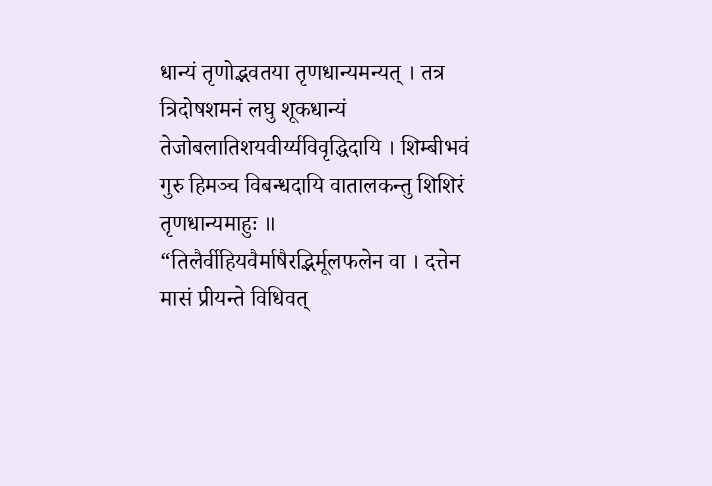धान्यं तृणोद्भवतया तृणधान्यमन्यत् । तत्र त्रिदोषशमनं लघु शूकधान्यं तेजोबलातिशयवीर्य्यविवृद्धिदायि । शिम्बीभवं गुरु हिमञ्च विबन्धदायि वातालकन्तु शिशिरं तृणधान्यमाहुः ॥ “तिलैर्वीहियवैर्माषैरद्भिर्मूलफलेन वा । दत्तेन मासं प्रीयन्ते विधिवत्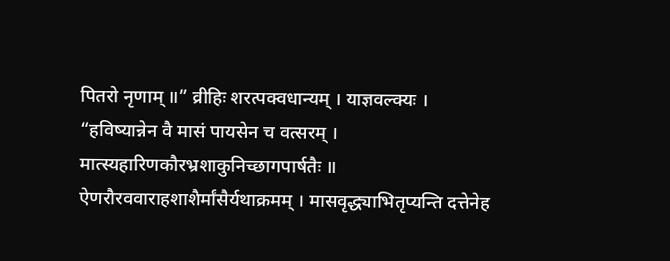पितरो नृणाम् ॥” व्रीहिः शरत्पक्वधान्यम् । याज्ञवल्क्यः । “हविष्यान्नेन वै मासं पायसेन च वत्सरम् । मात्स्यहारिणकौरभ्रशाकुनिच्छागपार्षतैः ॥ ऐणरौरववाराहशाशैर्मांसैर्यथाक्रमम् । मासवृद्ध्याभितृप्यन्ति दत्तेनेह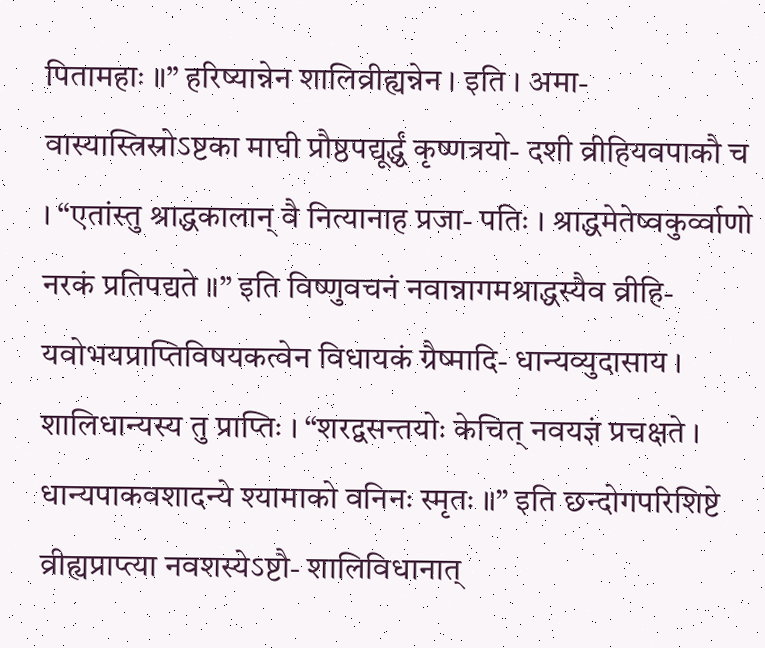पितामहाः ॥” हरिष्यान्नेन शालिव्रीह्यन्नेन । इति । अमा- वास्यास्त्रिस्रोऽष्टका माघी प्रौष्ठपद्यूर्द्ध्वं कृष्णत्रयो- दशी व्रीहियवपाकौ च । “एतांस्तु श्राद्धकालान् वै नित्यानाह प्रजा- पतिः । श्राद्धमेतेष्वकुर्व्वाणो नरकं प्रतिपद्यते ॥” इति विष्णुवचनं नवान्नागमश्राद्धस्यैव व्रीहि- यवोभयप्राप्तिविषयकत्वेन विधायकं ग्रैष्मादि- धान्यव्युदासाय । शालिधान्यस्य तु प्राप्तिः । “शरद्वसन्तयोः केचित् नवयज्ञं प्रचक्षते । धान्यपाकवशादन्ये श्यामाको वनिनः स्मृतः ॥” इति छन्दोगपरिशिष्टे व्रीह्यप्राप्त्या नवशस्येऽष्टौ- शालिविधानात्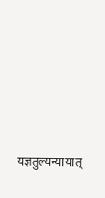यज्ञतुल्यन्यायात्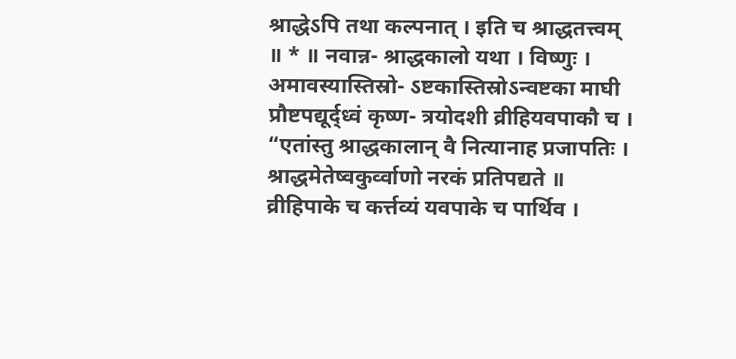श्राद्धेऽपि तथा कल्पनात् । इति च श्राद्धतत्त्वम् ॥ * ॥ नवान्न- श्राद्धकालो यथा । विष्णुः । अमावस्यास्तिस्रो- ऽष्टकास्तिस्रोऽन्वष्टका माघी प्रौष्टपद्यूर्द्ध्वं कृष्ण- त्रयोदशी व्रीहियवपाकौ च । “एतांस्तु श्राद्धकालान् वै नित्यानाह प्रजापतिः । श्राद्धमेतेष्वकुर्व्वाणो नरकं प्रतिपद्यते ॥ व्रीहिपाके च कर्त्तव्यं यवपाके च पार्थिव ।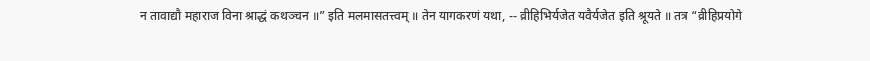न तावाद्यौ महाराज विना श्राद्धं कथञ्चन ॥” इति मलमासतत्त्वम् ॥ तेन यागकरणं यथा, -- व्रीहिभिर्यजेत यवैर्यजेत इति श्रूयते ॥ तत्र “व्रीहिप्रयोगे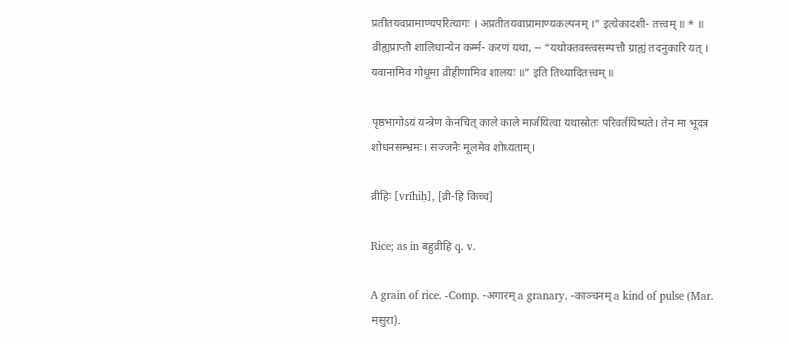प्रतीतयवप्रामाण्यपरित्यागः । अप्रतीतयवाप्रामाण्यकल्पनम् ।” इत्येकादशी- तत्त्वम् ॥ * ॥ व्रीह्यप्राप्तौ शालिधान्येन कर्म्म- करणं यथा, -- “यथोक्तवस्त्वसम्पत्तौ ग्राह्यं तदनुकारि यत् । यवानामिव गोधूमा व्रीहीणामिव शालयः ॥” इति तिथ्यादितत्त्वम् ॥

पृष्ठभागोऽयं यन्त्रेण केनचित् काले काले मार्जयित्वा यथास्रोतः परिवर्तयिष्यते। तेन मा भूदत्र शोधनसम्भ्रमः। सज्जनैः मूलमेव शोध्यताम्।

व्रीहिः [vrīhiḥ], [व्री-हि किच्च]

Rice; as in बहुव्रीहि q. v.

A grain of rice. -Comp. -अगारम् a granary. -काञ्चनम् a kind of pulse (Mar. मसुरा).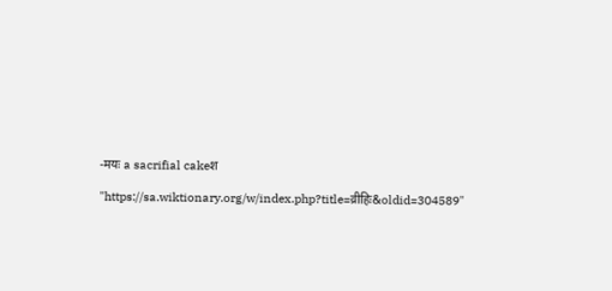-मयः a sacrifial cakeश

"https://sa.wiktionary.org/w/index.php?title=व्रीहिः&oldid=304589"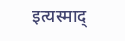इत्यस्माद्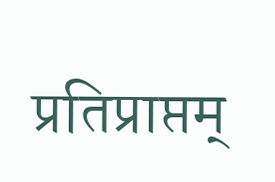प्रतिप्राप्तम्